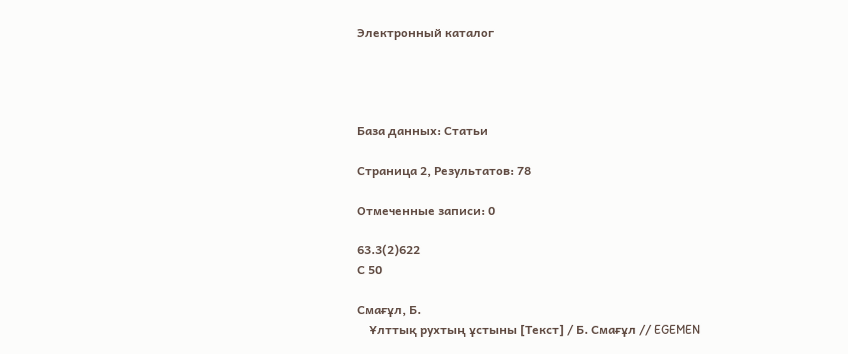Электронный каталог




База данных: Статьи

Страница 2, Результатов: 78

Отмеченные записи: 0

63.3(2)622
С 50

Смағұл, Б.
    Ұлттық рухтың ұстыны [Текст] / Б. Смағұл // EGEMEN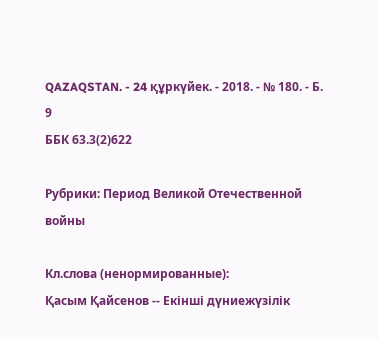QAZAQSTAN. - 24 құркүйек. - 2018. - № 180. - Б. 9
ББК 63.3(2)622

Рубрики: Период Великой Отечественной войны

Кл.слова (ненормированные):
Қасым Қайсенов -- Екінші дүниежүзілік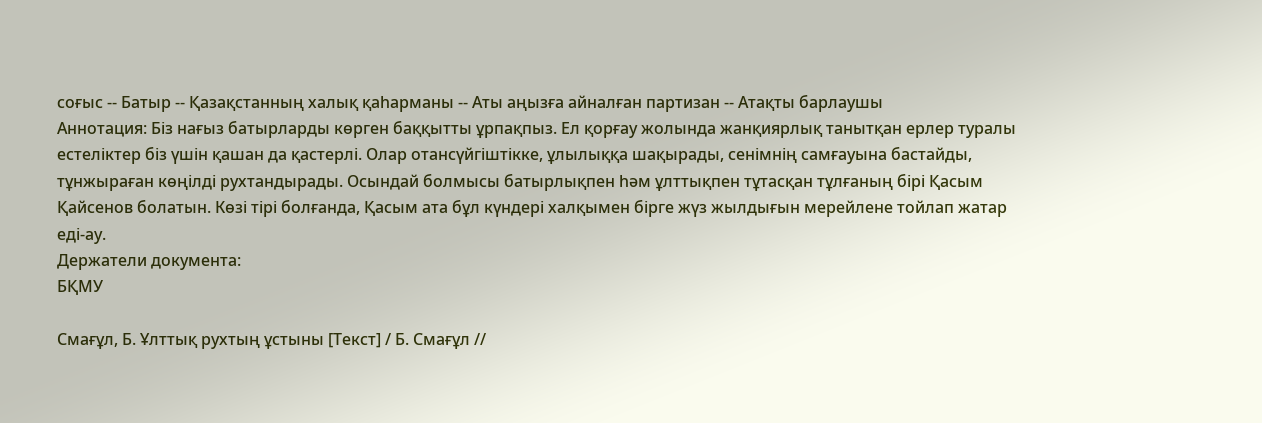соғыс -- Батыр -- Қазақстанның халық қаһарманы -- Аты аңызға айналған партизан -- Атақты барлаушы
Аннотация: Біз нағыз батырларды көрген баққытты ұрпақпыз. Ел қорғау жолында жанқиярлық танытқан ерлер туралы естеліктер біз үшін қашан да қастерлі. Олар отансүйгіштікке, ұлылыққа шақырады, сенімнің самғауына бастайды, тұнжыраған көңілді рухтандырады. Осындай болмысы батырлықпен һәм ұлттықпен тұтасқан тұлғаның бірі Қасым Қайсенов болатын. Көзі тірі болғанда, Қасым ата бұл күндері халқымен бірге жүз жылдығын мерейлене тойлап жатар еді-ау.
Держатели документа:
БҚМУ

Смағұл, Б. Ұлттық рухтың ұстыны [Текст] / Б. Смағұл //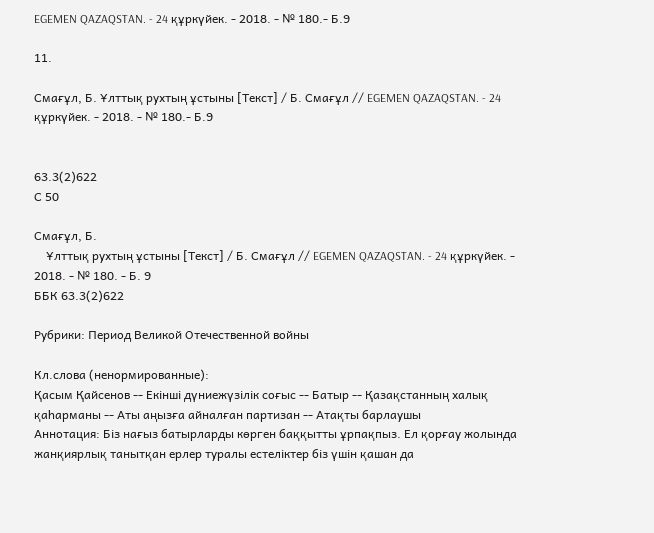EGEMEN QAZAQSTAN. - 24 құркүйек. - 2018. - № 180.- Б.9

11.

Смағұл, Б. Ұлттық рухтың ұстыны [Текст] / Б. Смағұл // EGEMEN QAZAQSTAN. - 24 құркүйек. - 2018. - № 180.- Б.9


63.3(2)622
С 50

Смағұл, Б.
    Ұлттық рухтың ұстыны [Текст] / Б. Смағұл // EGEMEN QAZAQSTAN. - 24 құркүйек. - 2018. - № 180. - Б. 9
ББК 63.3(2)622

Рубрики: Период Великой Отечественной войны

Кл.слова (ненормированные):
Қасым Қайсенов -- Екінші дүниежүзілік соғыс -- Батыр -- Қазақстанның халық қаһарманы -- Аты аңызға айналған партизан -- Атақты барлаушы
Аннотация: Біз нағыз батырларды көрген баққытты ұрпақпыз. Ел қорғау жолында жанқиярлық танытқан ерлер туралы естеліктер біз үшін қашан да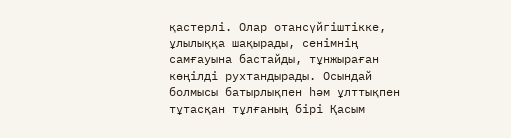қастерлі. Олар отансүйгіштікке, ұлылыққа шақырады, сенімнің самғауына бастайды, тұнжыраған көңілді рухтандырады. Осындай болмысы батырлықпен һәм ұлттықпен тұтасқан тұлғаның бірі Қасым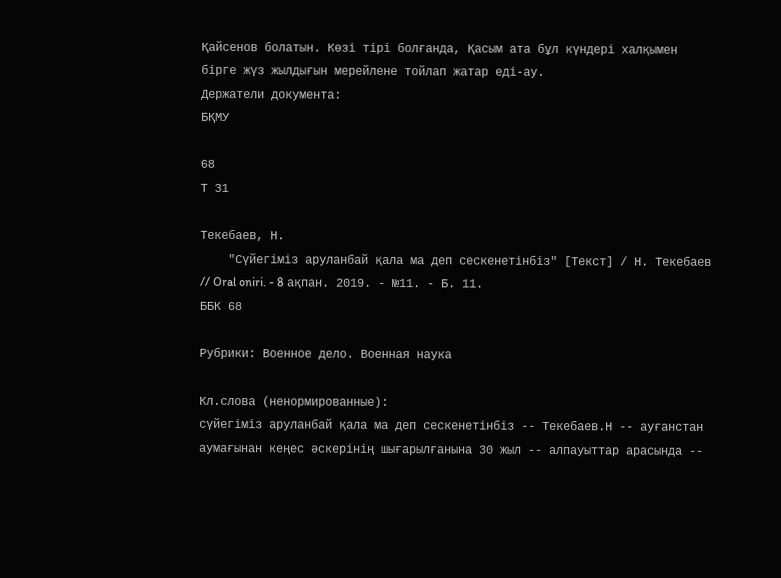Қайсенов болатын. Көзі тірі болғанда, Қасым ата бұл күндері халқымен бірге жүз жылдығын мерейлене тойлап жатар еді-ау.
Держатели документа:
БҚМУ

68
Т 31

Текебаев, Н.
    "Сүйегіміз аруланбай қала ма деп сескенетінбіз" [Текст] / Н. Текебаев // Oral oniri. - 8 ақпан. 2019. - №11. - Б. 11.
ББК 68

Рубрики: Военное дело. Военная наука

Кл.слова (ненормированные):
сүйегіміз аруланбай қала ма деп сескенетінбіз -- Текебаев.Н -- ауғанстан аумағынан кеңес әскерінің шығарылғанына 30 жыл -- алпауыттар арасында --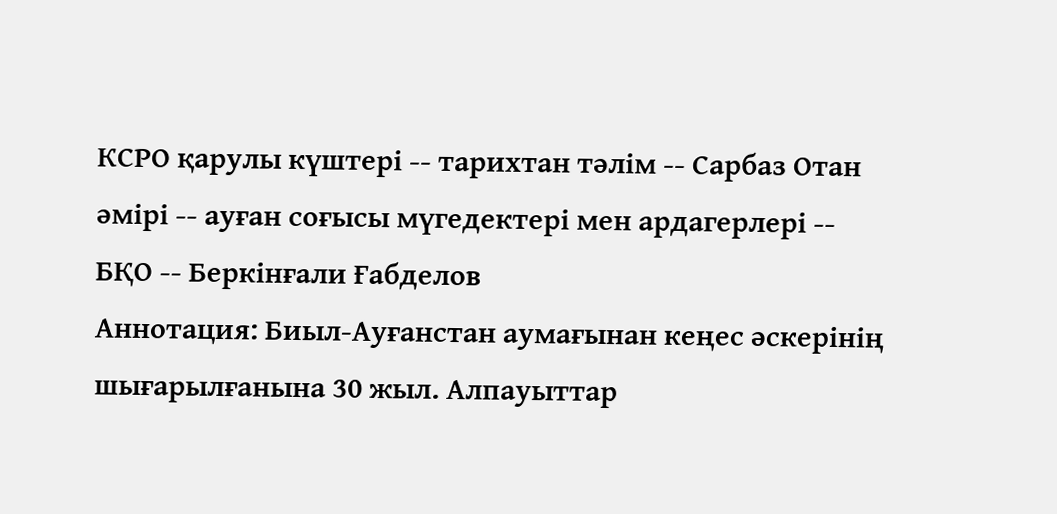КСРО қарулы күштері -- тарихтан тәлім -- Сарбаз Отан әмірі -- ауған соғысы мүгедектері мен ардагерлері -- БҚО -- Беркінғали Ғабделов
Аннотация: Биыл-Ауғанстан аумағынан кеңес әскерінің шығарылғанына 30 жыл. Алпауыттар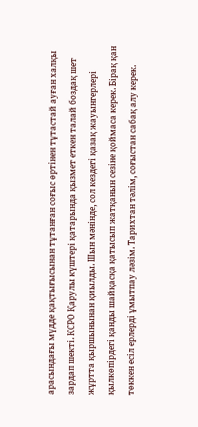арасындағы мүдде қақтығысынан тұтанған соғыс өртінен тұтастай ауған халқы зардап шекті. КСРО Қарулы күштері қатарында қызмет еткен талай боздақ шет жұртта қыршынынан қиылды. Шын мәнінде, сол кездегі қазақ жауынгерлері қылкөпірдегі қанды шайқасқа қатысып жатқанын сезіне қоймаса керек. Бірақ қан төккен есіл ерлерді ұмытпау ләзім. Тарихтан тәлім, соғыстан сабақ алу керек.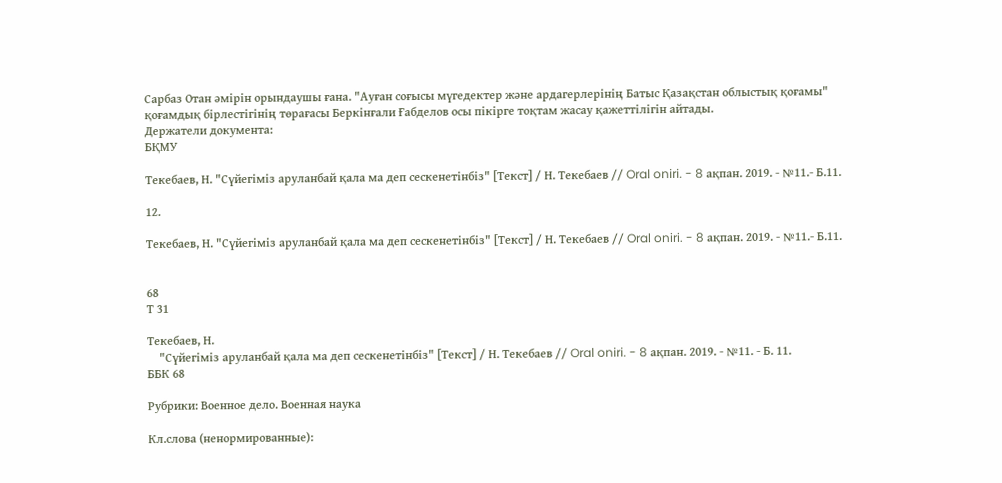Сарбаз Отан әмірін орындаушы ғана. "Ауған соғысы мүгедектер және ардагерлерінің Батыс Қазақстан облыстық қоғамы" қоғамдық бірлестігінің төрағасы Беркінғали Ғабделов осы пікірге тоқтам жасау қажеттілігін айтады.
Держатели документа:
БҚМУ

Текебаев, Н. "Сүйегіміз аруланбай қала ма деп сескенетінбіз" [Текст] / Н. Текебаев // Oral oniri. - 8 ақпан. 2019. - №11.- Б.11.

12.

Текебаев, Н. "Сүйегіміз аруланбай қала ма деп сескенетінбіз" [Текст] / Н. Текебаев // Oral oniri. - 8 ақпан. 2019. - №11.- Б.11.


68
Т 31

Текебаев, Н.
    "Сүйегіміз аруланбай қала ма деп сескенетінбіз" [Текст] / Н. Текебаев // Oral oniri. - 8 ақпан. 2019. - №11. - Б. 11.
ББК 68

Рубрики: Военное дело. Военная наука

Кл.слова (ненормированные):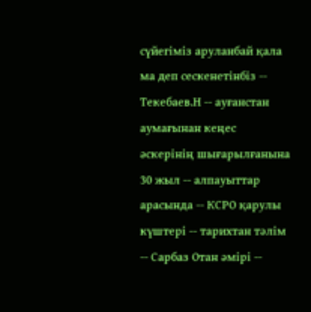сүйегіміз аруланбай қала ма деп сескенетінбіз -- Текебаев.Н -- ауғанстан аумағынан кеңес әскерінің шығарылғанына 30 жыл -- алпауыттар арасында -- КСРО қарулы күштері -- тарихтан тәлім -- Сарбаз Отан әмірі --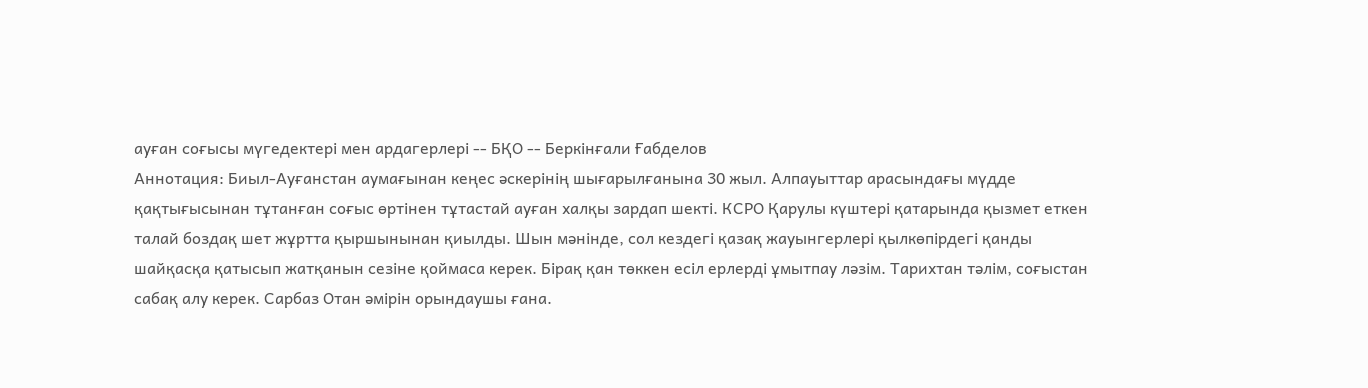ауған соғысы мүгедектері мен ардагерлері -- БҚО -- Беркінғали Ғабделов
Аннотация: Биыл-Ауғанстан аумағынан кеңес әскерінің шығарылғанына 30 жыл. Алпауыттар арасындағы мүдде қақтығысынан тұтанған соғыс өртінен тұтастай ауған халқы зардап шекті. КСРО Қарулы күштері қатарында қызмет еткен талай боздақ шет жұртта қыршынынан қиылды. Шын мәнінде, сол кездегі қазақ жауынгерлері қылкөпірдегі қанды шайқасқа қатысып жатқанын сезіне қоймаса керек. Бірақ қан төккен есіл ерлерді ұмытпау ләзім. Тарихтан тәлім, соғыстан сабақ алу керек. Сарбаз Отан әмірін орындаушы ғана.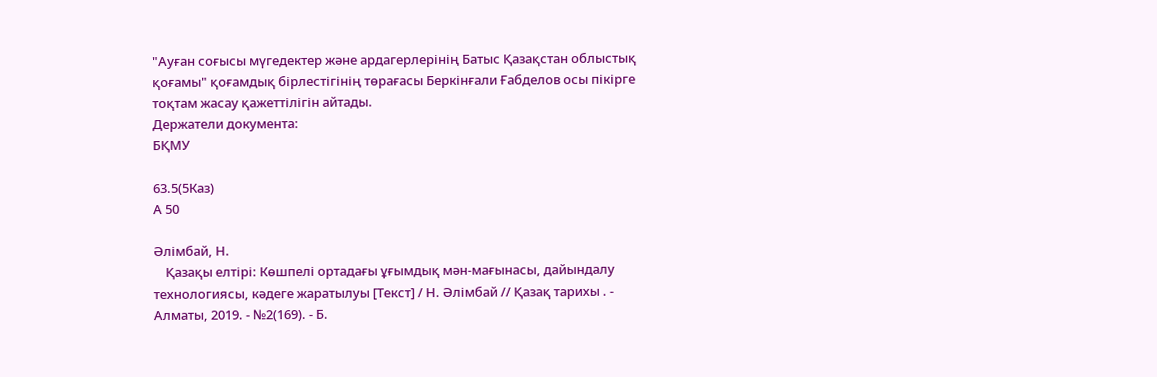"Ауған соғысы мүгедектер және ардагерлерінің Батыс Қазақстан облыстық қоғамы" қоғамдық бірлестігінің төрағасы Беркінғали Ғабделов осы пікірге тоқтам жасау қажеттілігін айтады.
Держатели документа:
БҚМУ

63.5(5Каз)
А 50

Әлімбай, Н.
    Қазақы елтірі: Көшпелі ортадағы ұғымдық мән-мағынасы, дайындалу технологиясы, кәдеге жаратылуы [Текст] / Н. Әлімбай // Қазақ тарихы . - Алматы, 2019. - №2(169). - Б.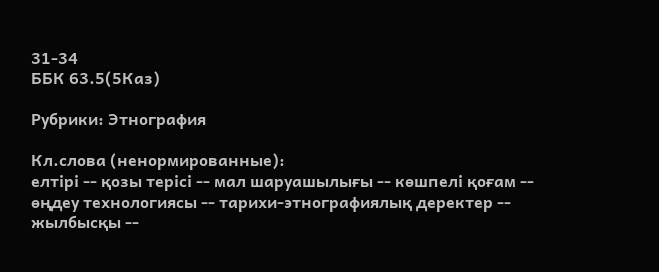31-34
ББК 63.5(5Каз)

Рубрики: Этнография

Кл.слова (ненормированные):
елтірі -- қозы терісі -- мал шаруашылығы -- көшпелі қоғам -- өңдеу технологиясы -- тарихи-этнографиялық деректер -- жылбысқы --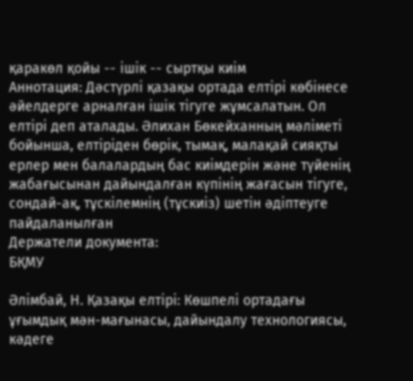қаракөл қойы -- ішік -- сыртқы киім
Аннотация: Дәстүрлі қазақы ортада елтірі көбінесе әйелдерге арналған ішік тігуге жұмсалатын. Ол елтірі деп аталады. Әлихан Бөкейханның мәліметі бойынша, елтіріден бөрік, тымақ, малақай сияқты ерлер мен балалардың бас киімдерін және түйенің жабағысынан дайындалған күпінің жағасын тігуге, сондай-ақ, тұскілемнің (тұскиіз) шетін әдіптеуге пайдаланылған
Держатели документа:
БҚМУ

Әлімбай, Н. Қазақы елтірі: Көшпелі ортадағы ұғымдық мән-мағынасы, дайындалу технологиясы, кәдеге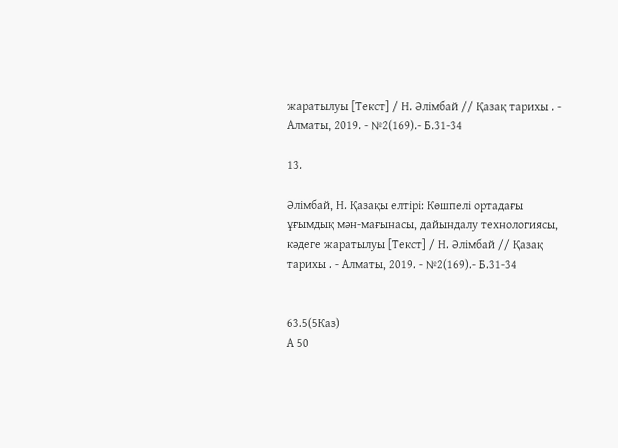жаратылуы [Текст] / Н. Әлімбай // Қазақ тарихы . - Алматы, 2019. - №2(169).- Б.31-34

13.

Әлімбай, Н. Қазақы елтірі: Көшпелі ортадағы ұғымдық мән-мағынасы, дайындалу технологиясы, кәдеге жаратылуы [Текст] / Н. Әлімбай // Қазақ тарихы . - Алматы, 2019. - №2(169).- Б.31-34


63.5(5Каз)
А 50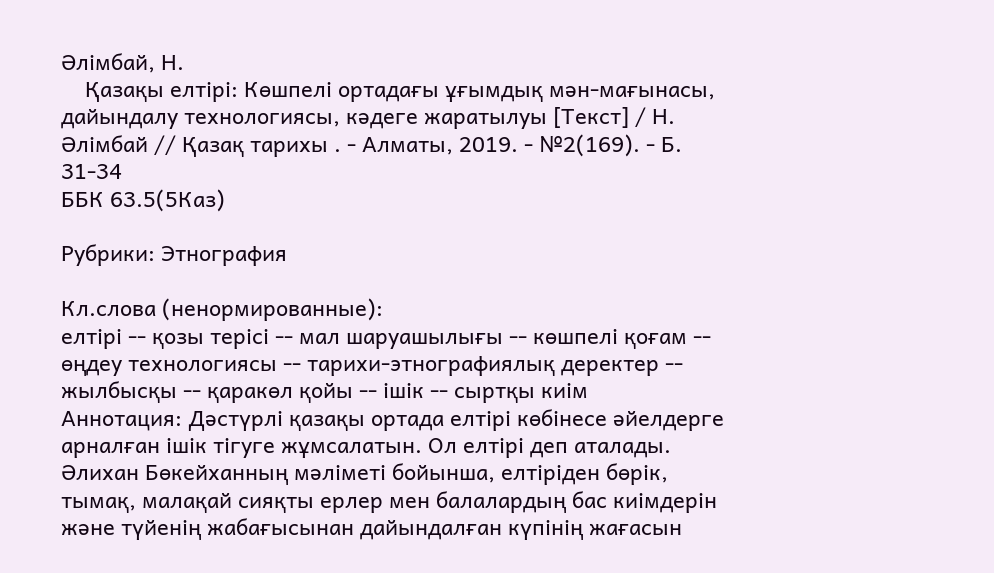Әлімбай, Н.
    Қазақы елтірі: Көшпелі ортадағы ұғымдық мән-мағынасы, дайындалу технологиясы, кәдеге жаратылуы [Текст] / Н. Әлімбай // Қазақ тарихы . - Алматы, 2019. - №2(169). - Б. 31-34
ББК 63.5(5Каз)

Рубрики: Этнография

Кл.слова (ненормированные):
елтірі -- қозы терісі -- мал шаруашылығы -- көшпелі қоғам -- өңдеу технологиясы -- тарихи-этнографиялық деректер -- жылбысқы -- қаракөл қойы -- ішік -- сыртқы киім
Аннотация: Дәстүрлі қазақы ортада елтірі көбінесе әйелдерге арналған ішік тігуге жұмсалатын. Ол елтірі деп аталады. Әлихан Бөкейханның мәліметі бойынша, елтіріден бөрік, тымақ, малақай сияқты ерлер мен балалардың бас киімдерін және түйенің жабағысынан дайындалған күпінің жағасын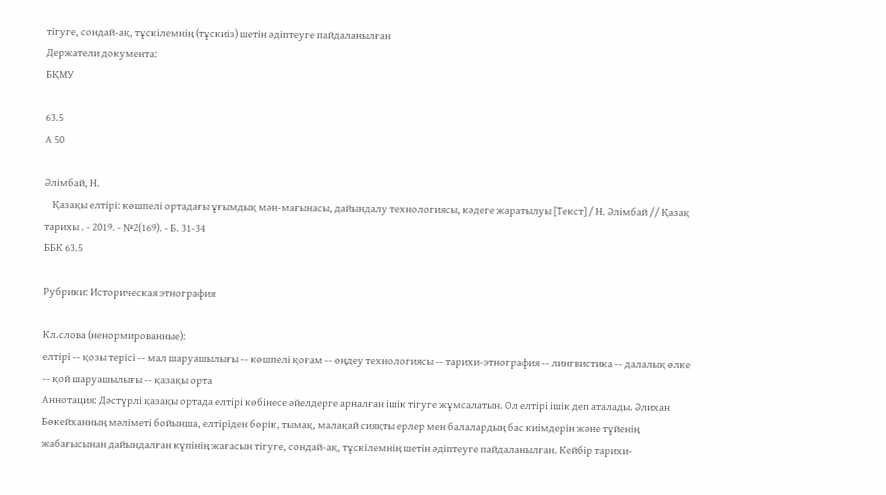тігуге, сондай-ақ, тұскілемнің (тұскиіз) шетін әдіптеуге пайдаланылған
Держатели документа:
БҚМУ

63.5
А 50

Әлімбай, Н.
    Қазақы елтірі: көшпелі ортадағы ұғымдық мән-мағынасы, дайындалу технологиясы, кәдеге жаратылуы [Текст] / Н. Әлімбай // Қазақ тарихы . - 2019. - №2(169). - Б. 31-34
ББК 63.5

Рубрики: Историческая этнография

Кл.слова (ненормированные):
елтірі -- қозы терісі -- мал шаруашылығы -- көшпелі қоғам -- өңдеу технологиясы -- тарихи-этнография -- лингвистика -- далалық өлке -- қой шаруашылығы -- қазақы орта
Аннотация: Дәстүрлі қазақы ортада елтірі көбінесе әйелдерге арналған ішік тігуге жұмсалатын. Ол елтірі ішік деп аталады. Әлихан Бөкейханның мәліметі бойынша, елтіріден бөрік, тымақ, малақай сияқты ерлер мен балалардың бас киімдерін және түйенің жабағысынан дайындалған күпінің жағасын тігуге, сондай-ақ, тұскілемнің шетін әдіптеуге пайдаланылған. Кейбір тарихи-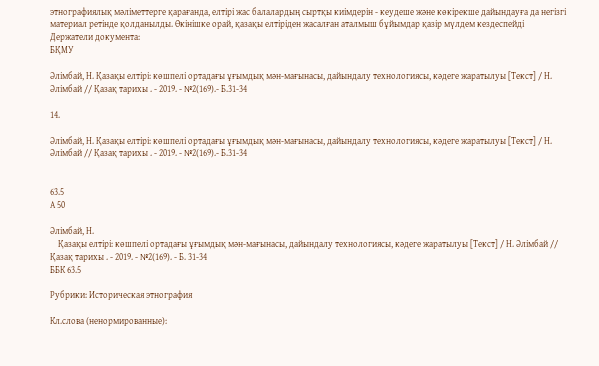этнографиялық мәліметтерге қарағанда, елтірі жас балалардың сыртқы киімдерін - кеудеше және көкірекше дайындауға да негізгі материал ретінде қолданылды. Өкінішке орай, қазақы елтіріден жасалған аталмыш бұйымдар қазір мүлдем кездеспейді
Держатели документа:
БҚМУ

Әлімбай, Н. Қазақы елтірі: көшпелі ортадағы ұғымдық мән-мағынасы, дайындалу технологиясы, кәдеге жаратылуы [Текст] / Н. Әлімбай // Қазақ тарихы . - 2019. - №2(169).- Б.31-34

14.

Әлімбай, Н. Қазақы елтірі: көшпелі ортадағы ұғымдық мән-мағынасы, дайындалу технологиясы, кәдеге жаратылуы [Текст] / Н. Әлімбай // Қазақ тарихы . - 2019. - №2(169).- Б.31-34


63.5
А 50

Әлімбай, Н.
    Қазақы елтірі: көшпелі ортадағы ұғымдық мән-мағынасы, дайындалу технологиясы, кәдеге жаратылуы [Текст] / Н. Әлімбай // Қазақ тарихы . - 2019. - №2(169). - Б. 31-34
ББК 63.5

Рубрики: Историческая этнография

Кл.слова (ненормированные):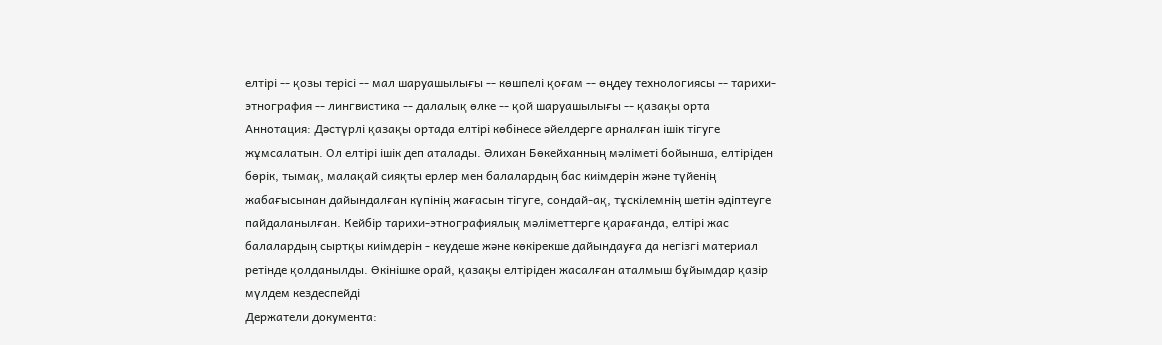елтірі -- қозы терісі -- мал шаруашылығы -- көшпелі қоғам -- өңдеу технологиясы -- тарихи-этнография -- лингвистика -- далалық өлке -- қой шаруашылығы -- қазақы орта
Аннотация: Дәстүрлі қазақы ортада елтірі көбінесе әйелдерге арналған ішік тігуге жұмсалатын. Ол елтірі ішік деп аталады. Әлихан Бөкейханның мәліметі бойынша, елтіріден бөрік, тымақ, малақай сияқты ерлер мен балалардың бас киімдерін және түйенің жабағысынан дайындалған күпінің жағасын тігуге, сондай-ақ, тұскілемнің шетін әдіптеуге пайдаланылған. Кейбір тарихи-этнографиялық мәліметтерге қарағанда, елтірі жас балалардың сыртқы киімдерін - кеудеше және көкірекше дайындауға да негізгі материал ретінде қолданылды. Өкінішке орай, қазақы елтіріден жасалған аталмыш бұйымдар қазір мүлдем кездеспейді
Держатели документа: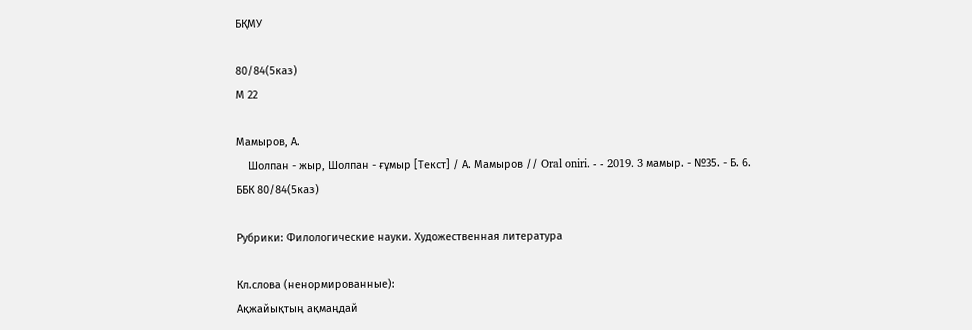БҚМУ

80/84(5каз)
М 22

Мамыров, А.
    Шолпан - жыр, Шолпан - ғұмыр [Текст] / А. Мамыров // Oral oniri. - - 2019. 3 мамыр. - №35. - Б. 6.
ББК 80/84(5каз)

Рубрики: Филологические науки. Художественная литература

Кл.слова (ненормированные):
Ақжайықтың ақмаңдай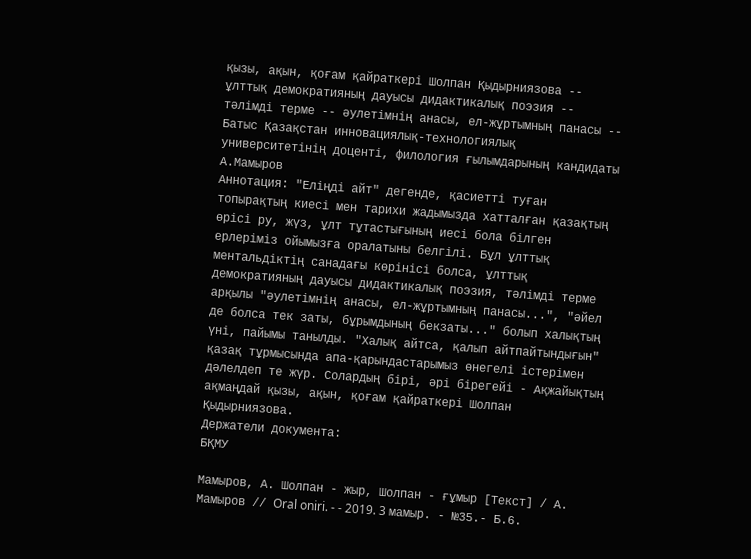қызы, ақын, қоғам қайраткері Шолпан Қыдырниязова -- ұлттық демократияның дауысы дидактикалық поэзия -- тәлімді терме -- әулетімнің анасы, ел-жұртымның панасы -- Батыс Қазақстан инновациялық-технологиялық университетінің доценті, филология ғылымдарының кандидаты А.Мамыров
Аннотация: "Еліңді айт" дегенде, қасиетті туған топырақтың киесі мен тарихи жадымызда хатталған қазақтың өрісі ру, жүз, ұлт тұтастығының иесі бола білген ерлеріміз ойымызға оралатыны белгілі. Бұл ұлттық ментальдіктің санадағы көрінісі болса, ұлттық демократияның дауысы дидактикалық поэзия, тәлімді терме арқылы "әулетімнің анасы, ел-жұртымның панасы...", "әйел де болса тек заты, бұрымдының бекзаты..." болып халықтың үні, пайымы танылды. "Халық айтса, қалып айтпайтындығын" қазақ тұрмысында апа-қарындастарымыз өнегелі істерімен дәлелдеп те жүр. Солардың бірі, әрі бірегейі - Ақжайықтың ақмаңдай қызы, ақын, қоғам қайраткері Шолпан Қыдырниязова.
Держатели документа:
БҚМУ

Мамыров, А. Шолпан - жыр, Шолпан - ғұмыр [Текст] / А. Мамыров // Oral oniri. - - 2019. 3 мамыр. - №35.- Б.6.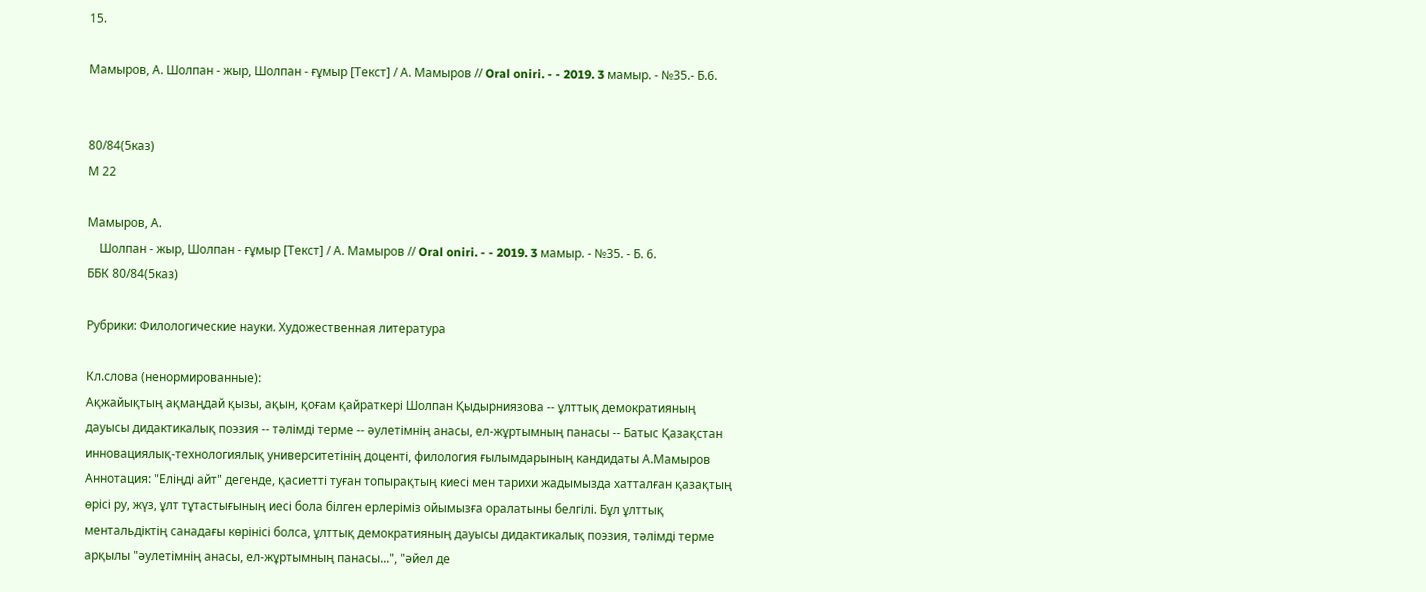15.

Мамыров, А. Шолпан - жыр, Шолпан - ғұмыр [Текст] / А. Мамыров // Oral oniri. - - 2019. 3 мамыр. - №35.- Б.6.


80/84(5каз)
М 22

Мамыров, А.
    Шолпан - жыр, Шолпан - ғұмыр [Текст] / А. Мамыров // Oral oniri. - - 2019. 3 мамыр. - №35. - Б. 6.
ББК 80/84(5каз)

Рубрики: Филологические науки. Художественная литература

Кл.слова (ненормированные):
Ақжайықтың ақмаңдай қызы, ақын, қоғам қайраткері Шолпан Қыдырниязова -- ұлттық демократияның дауысы дидактикалық поэзия -- тәлімді терме -- әулетімнің анасы, ел-жұртымның панасы -- Батыс Қазақстан инновациялық-технологиялық университетінің доценті, филология ғылымдарының кандидаты А.Мамыров
Аннотация: "Еліңді айт" дегенде, қасиетті туған топырақтың киесі мен тарихи жадымызда хатталған қазақтың өрісі ру, жүз, ұлт тұтастығының иесі бола білген ерлеріміз ойымызға оралатыны белгілі. Бұл ұлттық ментальдіктің санадағы көрінісі болса, ұлттық демократияның дауысы дидактикалық поэзия, тәлімді терме арқылы "әулетімнің анасы, ел-жұртымның панасы...", "әйел де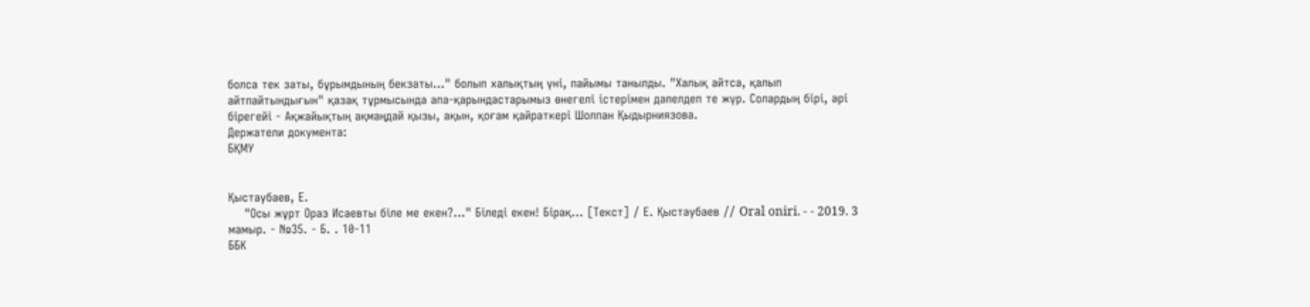болса тек заты, бұрымдының бекзаты..." болып халықтың үні, пайымы танылды. "Халық айтса, қалып айтпайтындығын" қазақ тұрмысында апа-қарындастарымыз өнегелі істерімен дәлелдеп те жүр. Солардың бірі, әрі бірегейі - Ақжайықтың ақмаңдай қызы, ақын, қоғам қайраткері Шолпан Қыдырниязова.
Держатели документа:
БҚМУ


Қыстаубаев, Е.
    "Осы жұрт Ораз Исаевты біле ме екен?..." Біледі екен! Бірақ... [Текст] / Е. Қыстаубаев // Oral oniri. - - 2019. 3 мамыр. - №35. - Б. . 10-11
ББК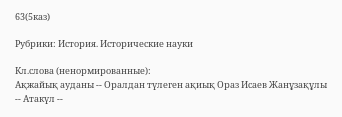63(5каз)

Рубрики: История. Исторические науки

Кл.слова (ненормированные):
Ақжайық ауданы -- Оралдан түлеген ақиық Ораз Исаев Жанұзақұлы -- Атакүл --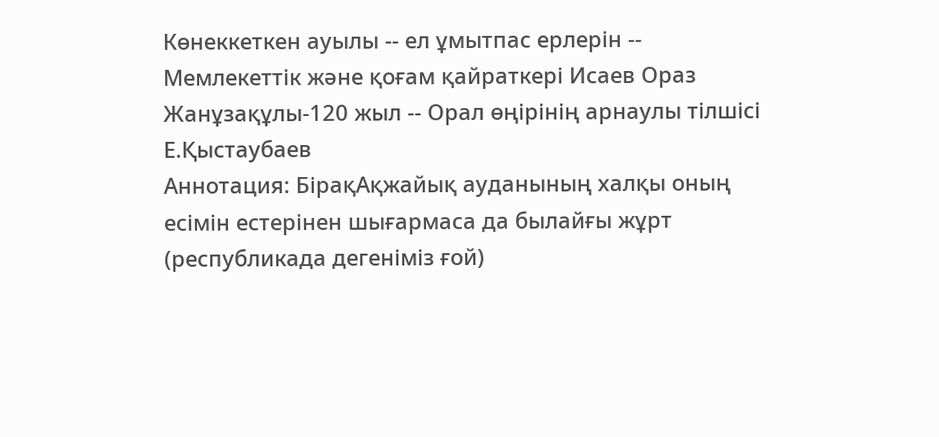Көнеккеткен ауылы -- ел ұмытпас ерлерін -- Мемлекеттік және қоғам қайраткері Исаев Ораз Жанұзақұлы-120 жыл -- Орал өңірінің арнаулы тілшісі Е.Қыстаубаев
Аннотация: БірақАқжайық ауданының халқы оның есімін естерінен шығармаса да былайғы жұрт (республикада дегеніміз ғой)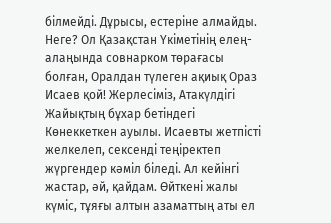білмейді. Дұрысы, естеріне алмайды. Неге? Ол Қазақстан Үкіметінің елең-алаңында совнарком төрағасы болған, Оралдан түлеген ақиық Ораз Исаев қой! Жерлесіміз, Атакүлдігі Жайықтың бұхар бетіндегі Көнеккеткен ауылы. Исаевты жетпісті желкелеп, сексенді теңіректеп жүргендер кәміл біледі. Ал кейінгі жастар, әй, қайдам. Өйткені жалы күміс, тұяғы алтын азаматтың аты ел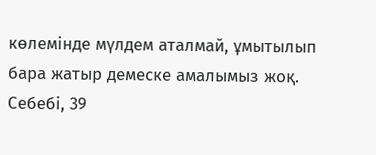көлемінде мүлдем аталмай, ұмытылып бара жатыр демеске амалымыз жоқ. Себебі, 39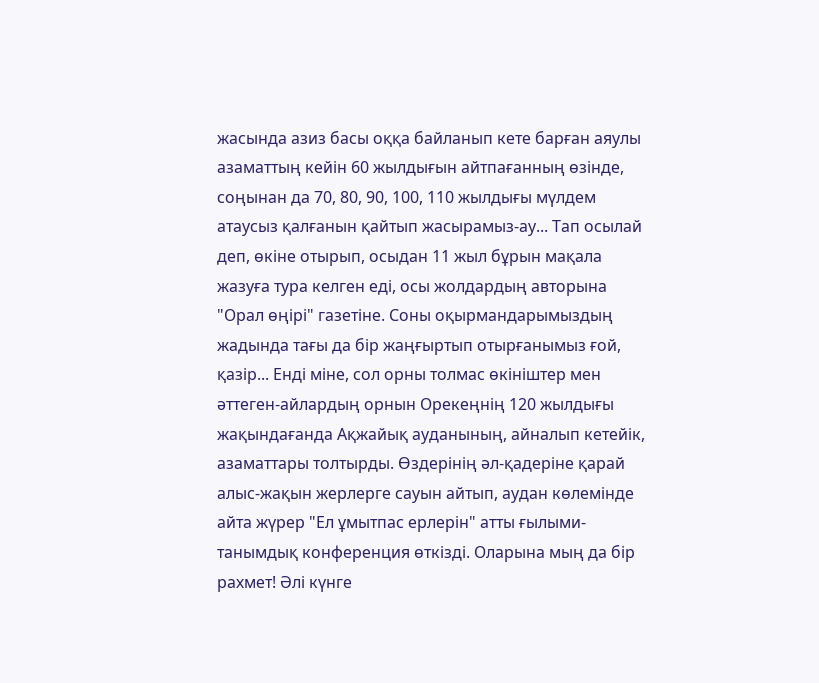жасында азиз басы оққа байланып кете барған аяулы азаматтың кейін 60 жылдығын айтпағанның өзінде, соңынан да 70, 80, 90, 100, 110 жылдығы мүлдем атаусыз қалғанын қайтып жасырамыз-ау... Тап осылай деп, өкіне отырып, осыдан 11 жыл бұрын мақала жазуға тура келген еді, осы жолдардың авторына "Орал өңірі" газетіне. Соны оқырмандарымыздың жадында тағы да бір жаңғыртып отырғанымыз ғой, қазір... Енді міне, сол орны толмас өкініштер мен әттеген-айлардың орнын Орекеңнің 120 жылдығы жақындағанда Ақжайық ауданының, айналып кетейік, азаматтары толтырды. Өздерінің әл-қадеріне қарай алыс-жақын жерлерге сауын айтып, аудан көлемінде айта жүрер "Ел ұмытпас ерлерін" атты ғылыми-танымдық конференция өткізді. Оларына мың да бір рахмет! Әлі күнге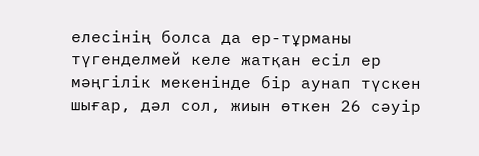елесінің болса да ер-тұрманы түгенделмей келе жатқан есіл ер мәңгілік мекенінде бір аунап түскен шығар, дәл сол, жиын өткен 26 сәуір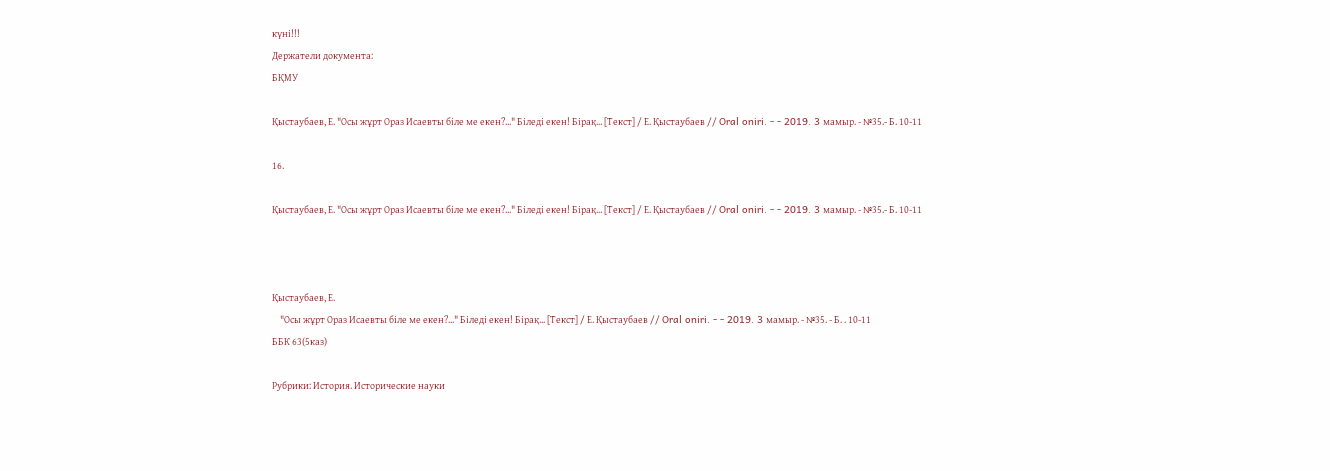күні!!!
Держатели документа:
БҚМУ

Қыстаубаев, Е. "Осы жұрт Ораз Исаевты біле ме екен?..." Біледі екен! Бірақ... [Текст] / Е. Қыстаубаев // Oral oniri. - - 2019. 3 мамыр. - №35.- Б. 10-11

16.

Қыстаубаев, Е. "Осы жұрт Ораз Исаевты біле ме екен?..." Біледі екен! Бірақ... [Текст] / Е. Қыстаубаев // Oral oniri. - - 2019. 3 мамыр. - №35.- Б. 10-11



Қыстаубаев, Е.
    "Осы жұрт Ораз Исаевты біле ме екен?..." Біледі екен! Бірақ... [Текст] / Е. Қыстаубаев // Oral oniri. - - 2019. 3 мамыр. - №35. - Б. . 10-11
ББК 63(5каз)

Рубрики: История. Исторические науки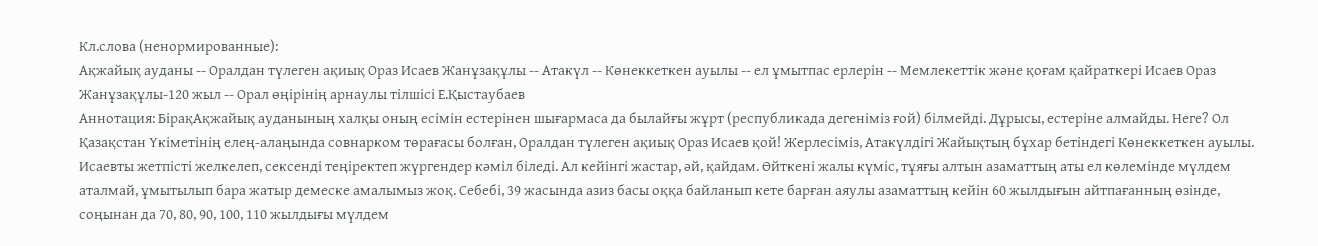Кл.слова (ненормированные):
Ақжайық ауданы -- Оралдан түлеген ақиық Ораз Исаев Жанұзақұлы -- Атакүл -- Көнеккеткен ауылы -- ел ұмытпас ерлерін -- Мемлекеттік және қоғам қайраткері Исаев Ораз Жанұзақұлы-120 жыл -- Орал өңірінің арнаулы тілшісі Е.Қыстаубаев
Аннотация: БірақАқжайық ауданының халқы оның есімін естерінен шығармаса да былайғы жұрт (республикада дегеніміз ғой) білмейді. Дұрысы, естеріне алмайды. Неге? Ол Қазақстан Үкіметінің елең-алаңында совнарком төрағасы болған, Оралдан түлеген ақиық Ораз Исаев қой! Жерлесіміз, Атакүлдігі Жайықтың бұхар бетіндегі Көнеккеткен ауылы. Исаевты жетпісті желкелеп, сексенді теңіректеп жүргендер кәміл біледі. Ал кейінгі жастар, әй, қайдам. Өйткені жалы күміс, тұяғы алтын азаматтың аты ел көлемінде мүлдем аталмай, ұмытылып бара жатыр демеске амалымыз жоқ. Себебі, 39 жасында азиз басы оққа байланып кете барған аяулы азаматтың кейін 60 жылдығын айтпағанның өзінде, соңынан да 70, 80, 90, 100, 110 жылдығы мүлдем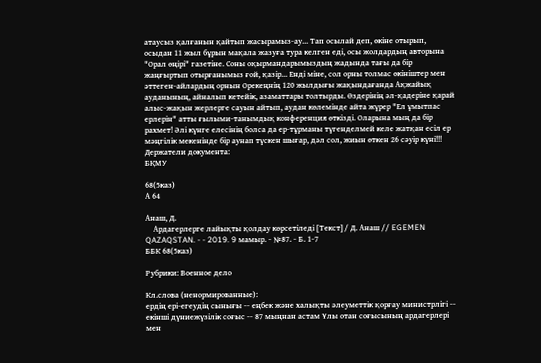атаусыз қалғанын қайтып жасырамыз-ау... Тап осылай деп, өкіне отырып, осыдан 11 жыл бұрын мақала жазуға тура келген еді, осы жолдардың авторына "Орал өңірі" газетіне. Соны оқырмандарымыздың жадында тағы да бір жаңғыртып отырғанымыз ғой, қазір... Енді міне, сол орны толмас өкініштер мен әттеген-айлардың орнын Орекеңнің 120 жылдығы жақындағанда Ақжайық ауданының, айналып кетейік, азаматтары толтырды. Өздерінің әл-қадеріне қарай алыс-жақын жерлерге сауын айтып, аудан көлемінде айта жүрер "Ел ұмытпас ерлерін" атты ғылыми-танымдық конференция өткізді. Оларына мың да бір рахмет! Әлі күнге елесінің болса да ер-тұрманы түгенделмей келе жатқан есіл ер мәңгілік мекенінде бір аунап түскен шығар, дәл сол, жиын өткен 26 сәуір күні!!!
Держатели документа:
БҚМУ

68(5каз)
А 64

Анаш, Д.
    Ардагерлерге лайықты қолдау көрсетіледі [Текст] / Д. Анаш // EGEMEN QAZAQSTAN. - - 2019. 9 мамыр. - №87. - Б. 1-7
ББК 68(5каз)

Рубрики: Военное дело

Кл.слова (ненормированные):
ердің ері-егеудің сынығы -- еңбек және халықты әлеуметтік қорғау министрлігі -- екінші дүниежүзілік соғыс -- 87 мыңнан астам Ұлы отан соғысының ардагерлері мен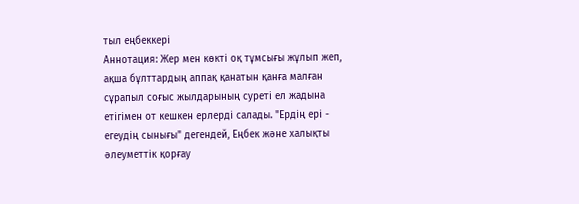тыл еңбеккері
Аннотация: Жер мен көкті оқ тұмсығы жұлып жеп, ақша бұлттардың аппақ қанатын қанға малған сұрапыл соғыс жылдарының суреті ел жадына етігімен от кешкен ерлерді салады. "Ердің ері - егеудің сынығы" дегендей, Еңбек және халықты әлеуметтік қорғау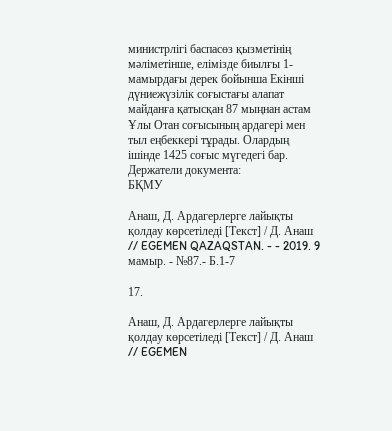министрлігі баспасөз қызметінің мәліметінше, елімізде биылғы 1-мамырдағы дерек бойынша Екінші дүниежүзілік соғыстағы алапат майданға қатысқан 87 мыңнан астам Ұлы Отан соғысының ардагері мен тыл еңбеккері тұрады. Олардың ішінде 1425 соғыс мүгедегі бар.
Держатели документа:
БҚМУ

Анаш, Д. Ардагерлерге лайықты қолдау көрсетіледі [Текст] / Д. Анаш // EGEMEN QAZAQSTAN. - - 2019. 9 мамыр. - №87.- Б.1-7

17.

Анаш, Д. Ардагерлерге лайықты қолдау көрсетіледі [Текст] / Д. Анаш // EGEMEN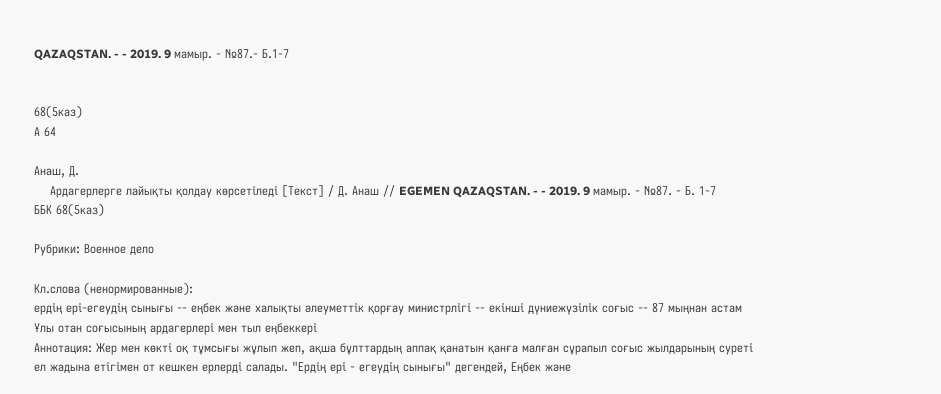QAZAQSTAN. - - 2019. 9 мамыр. - №87.- Б.1-7


68(5каз)
А 64

Анаш, Д.
    Ардагерлерге лайықты қолдау көрсетіледі [Текст] / Д. Анаш // EGEMEN QAZAQSTAN. - - 2019. 9 мамыр. - №87. - Б. 1-7
ББК 68(5каз)

Рубрики: Военное дело

Кл.слова (ненормированные):
ердің ері-егеудің сынығы -- еңбек және халықты әлеуметтік қорғау министрлігі -- екінші дүниежүзілік соғыс -- 87 мыңнан астам Ұлы отан соғысының ардагерлері мен тыл еңбеккері
Аннотация: Жер мен көкті оқ тұмсығы жұлып жеп, ақша бұлттардың аппақ қанатын қанға малған сұрапыл соғыс жылдарының суреті ел жадына етігімен от кешкен ерлерді салады. "Ердің ері - егеудің сынығы" дегендей, Еңбек және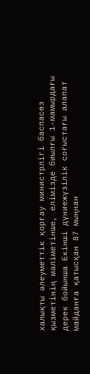халықты әлеуметтік қорғау министрлігі баспасөз қызметінің мәліметінше, елімізде биылғы 1-мамырдағы дерек бойынша Екінші дүниежүзілік соғыстағы алапат майданға қатысқан 87 мыңнан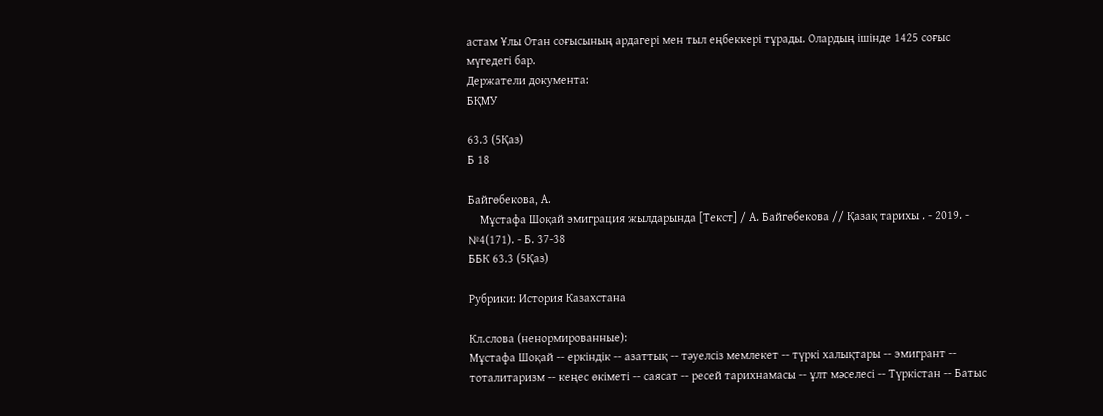астам Ұлы Отан соғысының ардагері мен тыл еңбеккері тұрады. Олардың ішінде 1425 соғыс мүгедегі бар.
Держатели документа:
БҚМУ

63.3 (5Қаз)
Б 18

Байгөбекова, А.
    Мұстафа Шоқай эмиграция жылдарында [Текст] / А. Байгөбекова // Қазақ тарихы . - 2019. - №4(171). - Б. 37-38
ББК 63.3 (5Қаз)

Рубрики: История Казахстана

Кл.слова (ненормированные):
Мұстафа Шоқай -- еркіндік -- азаттық -- тәуелсіз мемлекет -- түркі халықтары -- эмигрант -- тоталитаризм -- кеңес өкіметі -- саясат -- ресей тарихнамасы -- ұлт мәселесі -- Түркістан -- Батыс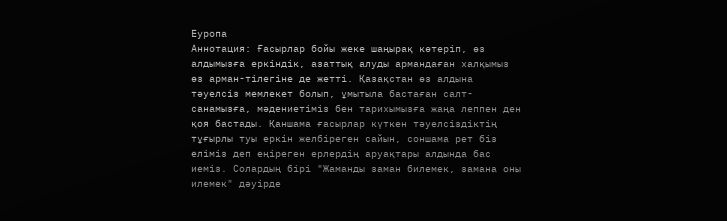Еуропа
Аннотация: Ғасырлар бойы жеке шаңырақ көтеріп, өз алдымызға еркіндік, азаттық алуды армандаған халқымыз өз арман-тілегіне де жетті. Қазақстан өз алдына тәуелсіз мемлекет болып, ұмытыла бастаған салт-санамызға, мәдениетіміз бен тарихымызға жаңа леппен ден қоя бастады. Қаншама ғасырлар күткен тәуелсіздіктің тұғырлы туы еркін желбіреген сайын, соншама рет біз еліміз деп еңіреген ерлердің аруақтары алдында бас иеміз. Солардың бірі "Жаманды заман билемек, замана оны илемек" дәуірде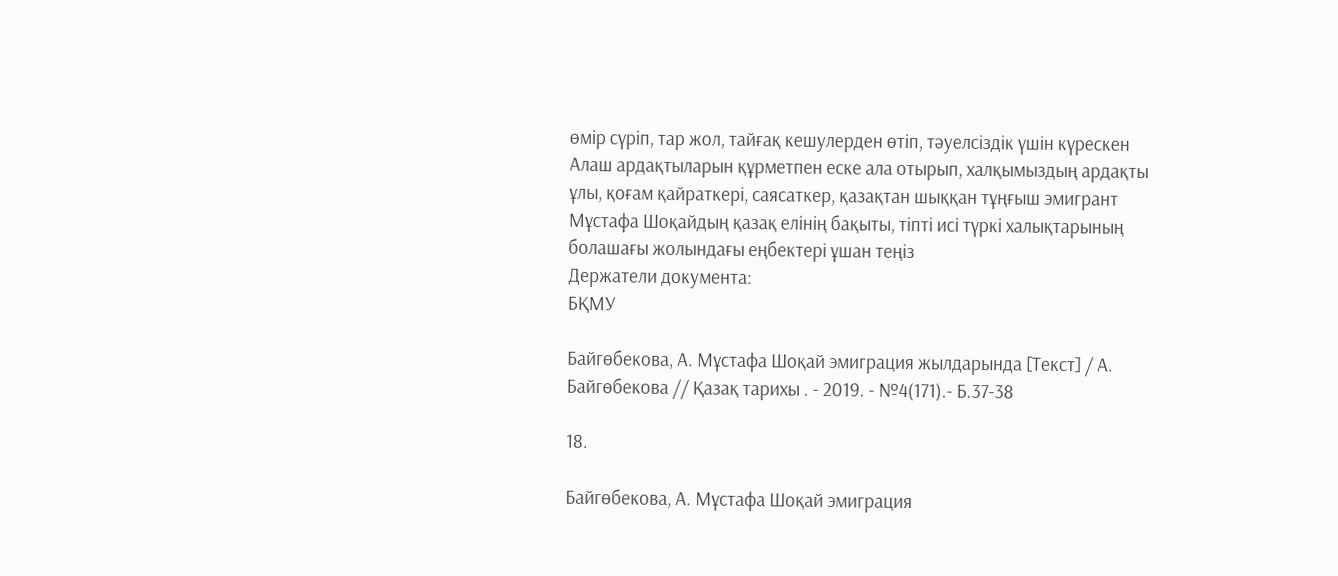өмір сүріп, тар жол, тайғақ кешулерден өтіп, тәуелсіздік үшін күрескен Алаш ардақтыларын құрметпен еске ала отырып, халқымыздың ардақты ұлы, қоғам қайраткері, саясаткер, қазақтан шыққан тұңғыш эмигрант Мұстафа Шоқайдың қазақ елінің бақыты, тіпті исі түркі халықтарының болашағы жолындағы еңбектері ұшан теңіз
Держатели документа:
БҚМУ

Байгөбекова, А. Мұстафа Шоқай эмиграция жылдарында [Текст] / А. Байгөбекова // Қазақ тарихы . - 2019. - №4(171).- Б.37-38

18.

Байгөбекова, А. Мұстафа Шоқай эмиграция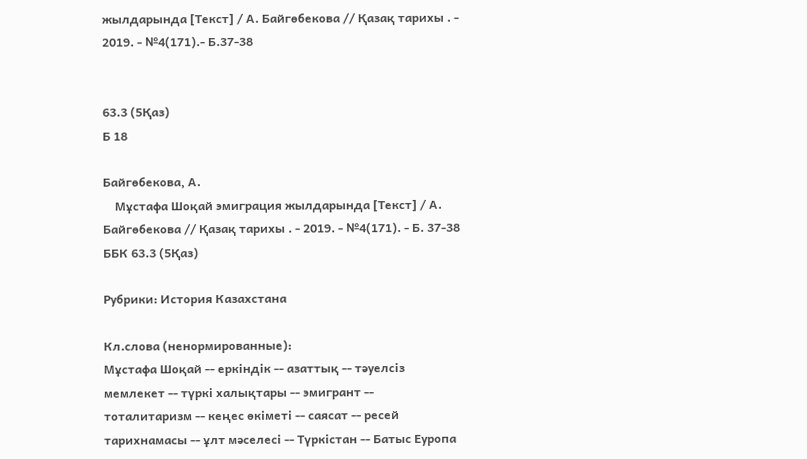жылдарында [Текст] / А. Байгөбекова // Қазақ тарихы . - 2019. - №4(171).- Б.37-38


63.3 (5Қаз)
Б 18

Байгөбекова, А.
    Мұстафа Шоқай эмиграция жылдарында [Текст] / А. Байгөбекова // Қазақ тарихы . - 2019. - №4(171). - Б. 37-38
ББК 63.3 (5Қаз)

Рубрики: История Казахстана

Кл.слова (ненормированные):
Мұстафа Шоқай -- еркіндік -- азаттық -- тәуелсіз мемлекет -- түркі халықтары -- эмигрант -- тоталитаризм -- кеңес өкіметі -- саясат -- ресей тарихнамасы -- ұлт мәселесі -- Түркістан -- Батыс Еуропа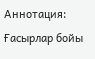Аннотация: Ғасырлар бойы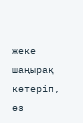жеке шаңырақ көтеріп, өз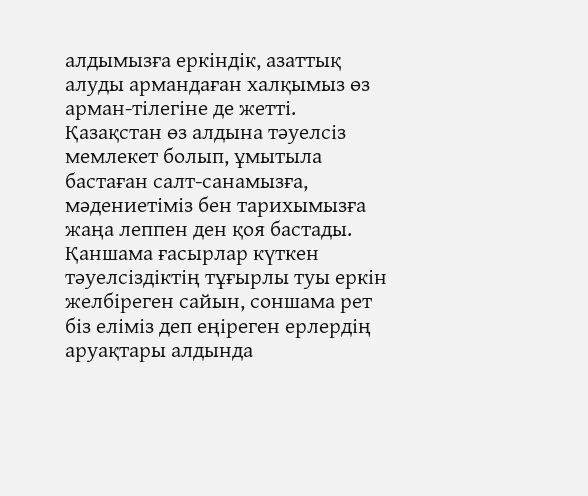алдымызға еркіндік, азаттық алуды армандаған халқымыз өз арман-тілегіне де жетті. Қазақстан өз алдына тәуелсіз мемлекет болып, ұмытыла бастаған салт-санамызға, мәдениетіміз бен тарихымызға жаңа леппен ден қоя бастады. Қаншама ғасырлар күткен тәуелсіздіктің тұғырлы туы еркін желбіреген сайын, соншама рет біз еліміз деп еңіреген ерлердің аруақтары алдында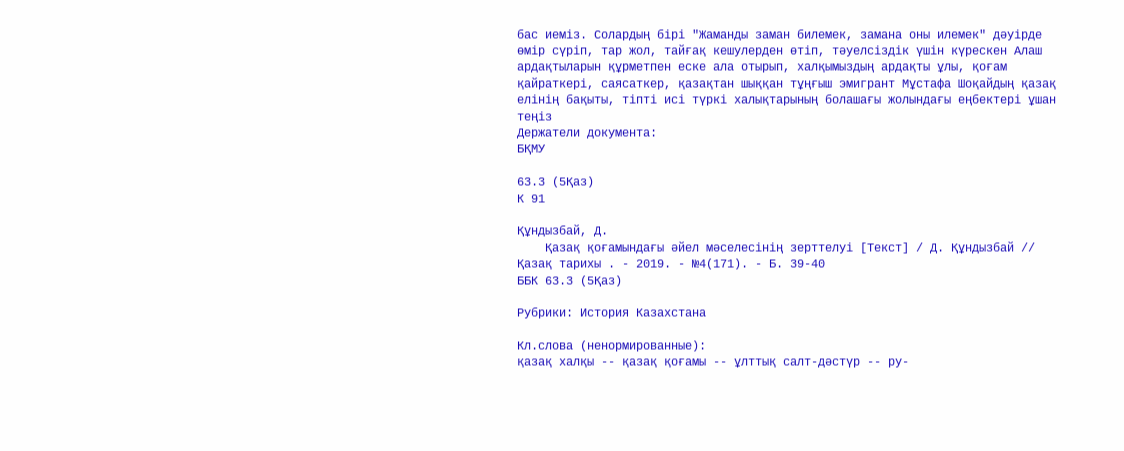бас иеміз. Солардың бірі "Жаманды заман билемек, замана оны илемек" дәуірде өмір сүріп, тар жол, тайғақ кешулерден өтіп, тәуелсіздік үшін күрескен Алаш ардақтыларын құрметпен еске ала отырып, халқымыздың ардақты ұлы, қоғам қайраткері, саясаткер, қазақтан шыққан тұңғыш эмигрант Мұстафа Шоқайдың қазақ елінің бақыты, тіпті исі түркі халықтарының болашағы жолындағы еңбектері ұшан теңіз
Держатели документа:
БҚМУ

63.3 (5Қаз)
К 91

Құндызбай, Д.
    Қазақ қоғамындағы әйел мәселесінің зерттелуі [Текст] / Д. Құндызбай // Қазақ тарихы . - 2019. - №4(171). - Б. 39-40
ББК 63.3 (5Қаз)

Рубрики: История Казахстана

Кл.слова (ненормированные):
қазақ халқы -- қазақ қоғамы -- ұлттық салт-дәстүр -- ру-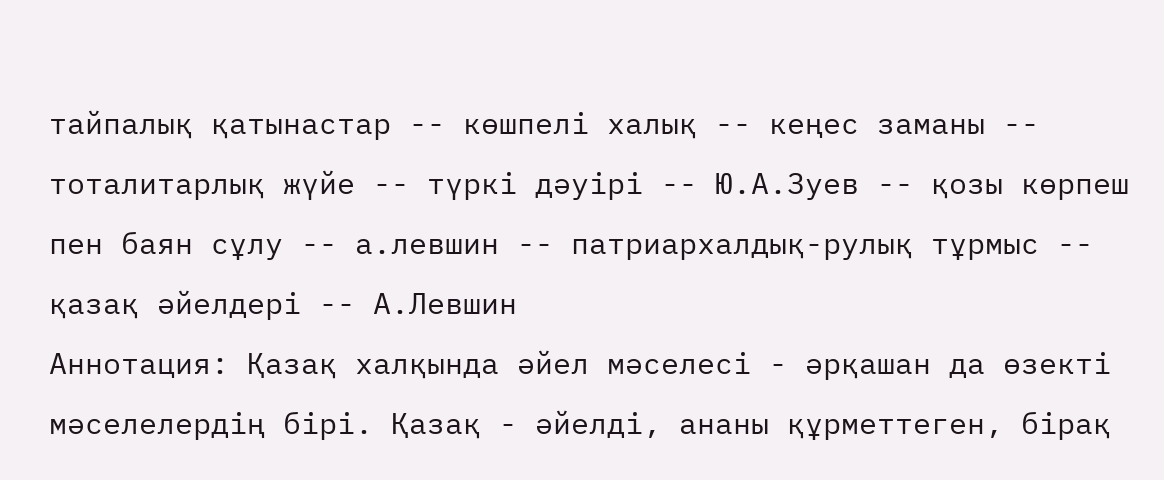тайпалық қатынастар -- көшпелі халық -- кеңес заманы -- тоталитарлық жүйе -- түркі дәуірі -- Ю.А.Зуев -- қозы көрпеш пен баян сұлу -- а.левшин -- патриархалдық-рулық тұрмыс -- қазақ әйелдері -- А.Левшин
Аннотация: Қазақ халқында әйел мәселесі - әрқашан да өзекті мәселелердің бірі. Қазақ - әйелді, ананы құрметтеген, бірақ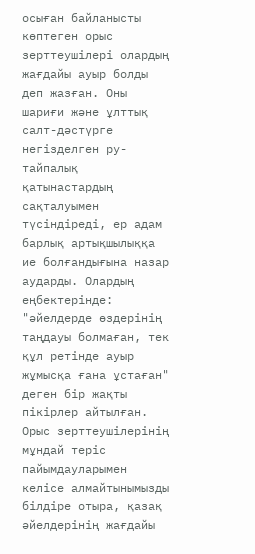осыған байланысты көптеген орыс зерттеушілері олардың жағдайы ауыр болды деп жазған. Оны шариғи және ұлттық салт-дәстүрге негізделген ру-тайпалық қатынастардың сақталуымен түсіндіреді, ер адам барлық артықшылыққа ие болғандығына назар аударды. Олардың еңбектерінде: "әйелдерде өздерінің таңдауы болмаған, тек құл ретінде ауыр жұмысқа ғана ұстаған" деген бір жақты пікірлер айтылған. Орыс зерттеушілерінің мұндай теріс пайымдауларымен келісе алмайтынымызды білдіре отыра, қазақ әйелдерінің жағдайы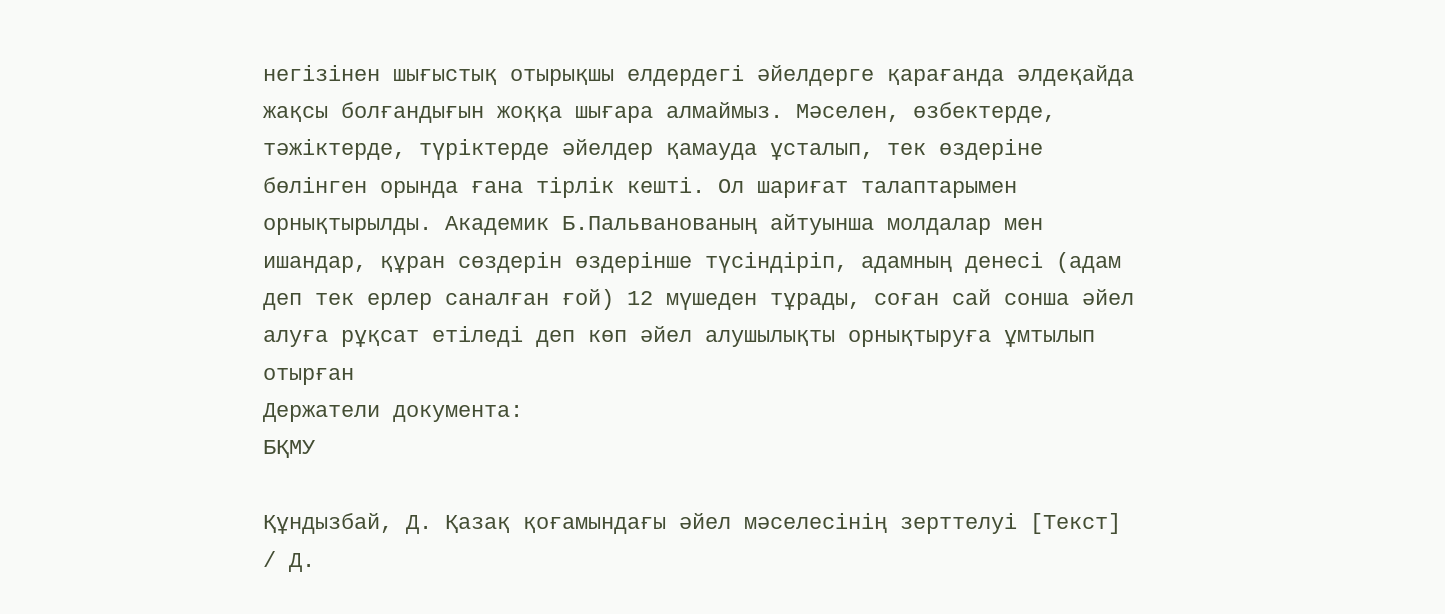негізінен шығыстық отырықшы елдердегі әйелдерге қарағанда әлдеқайда жақсы болғандығын жоққа шығара алмаймыз. Мәселен, өзбектерде, тәжіктерде, түріктерде әйелдер қамауда ұсталып, тек өздеріне бөлінген орында ғана тірлік кешті. Ол шариғат талаптарымен орнықтырылды. Академик Б.Пальванованың айтуынша молдалар мен ишандар, құран сөздерін өздерінше түсіндіріп, адамның денесі (адам деп тек ерлер саналған ғой) 12 мүшеден тұрады, соған сай сонша әйел алуға рұқсат етіледі деп көп әйел алушылықты орнықтыруға ұмтылып отырған
Держатели документа:
БҚМУ

Құндызбай, Д. Қазақ қоғамындағы әйел мәселесінің зерттелуі [Текст] / Д.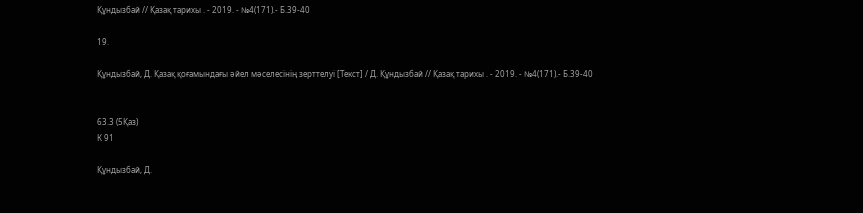Құндызбай // Қазақ тарихы . - 2019. - №4(171).- Б.39-40

19.

Құндызбай, Д. Қазақ қоғамындағы әйел мәселесінің зерттелуі [Текст] / Д. Құндызбай // Қазақ тарихы . - 2019. - №4(171).- Б.39-40


63.3 (5Қаз)
К 91

Құндызбай, Д.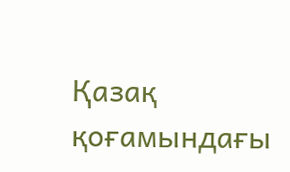Қазақ қоғамындағы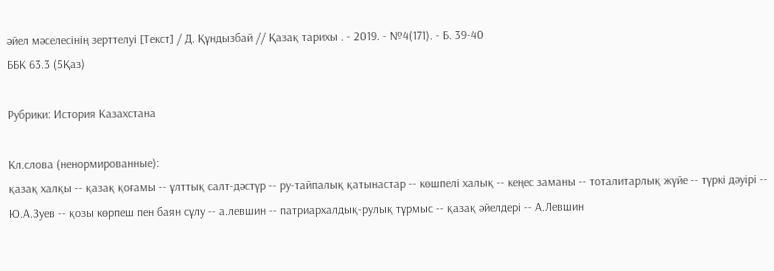әйел мәселесінің зерттелуі [Текст] / Д. Құндызбай // Қазақ тарихы . - 2019. - №4(171). - Б. 39-40
ББК 63.3 (5Қаз)

Рубрики: История Казахстана

Кл.слова (ненормированные):
қазақ халқы -- қазақ қоғамы -- ұлттық салт-дәстүр -- ру-тайпалық қатынастар -- көшпелі халық -- кеңес заманы -- тоталитарлық жүйе -- түркі дәуірі -- Ю.А.Зуев -- қозы көрпеш пен баян сұлу -- а.левшин -- патриархалдық-рулық тұрмыс -- қазақ әйелдері -- А.Левшин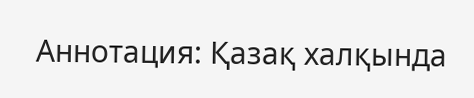Аннотация: Қазақ халқында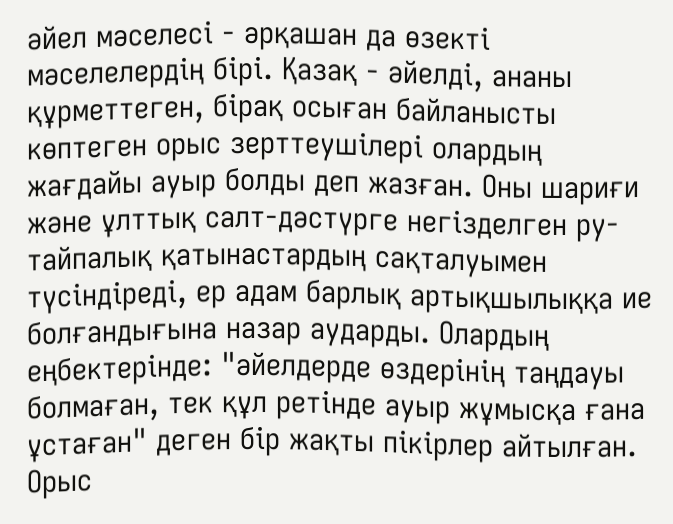әйел мәселесі - әрқашан да өзекті мәселелердің бірі. Қазақ - әйелді, ананы құрметтеген, бірақ осыған байланысты көптеген орыс зерттеушілері олардың жағдайы ауыр болды деп жазған. Оны шариғи және ұлттық салт-дәстүрге негізделген ру-тайпалық қатынастардың сақталуымен түсіндіреді, ер адам барлық артықшылыққа ие болғандығына назар аударды. Олардың еңбектерінде: "әйелдерде өздерінің таңдауы болмаған, тек құл ретінде ауыр жұмысқа ғана ұстаған" деген бір жақты пікірлер айтылған. Орыс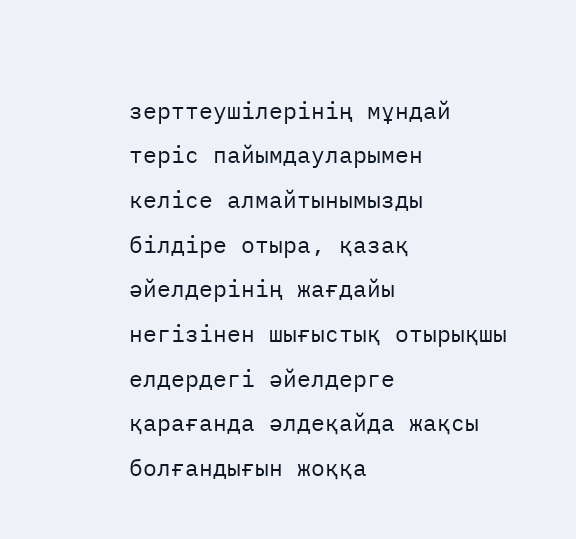зерттеушілерінің мұндай теріс пайымдауларымен келісе алмайтынымызды білдіре отыра, қазақ әйелдерінің жағдайы негізінен шығыстық отырықшы елдердегі әйелдерге қарағанда әлдеқайда жақсы болғандығын жоққа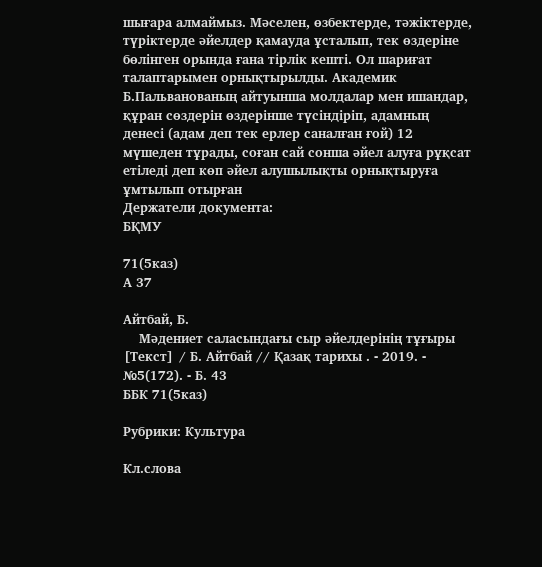шығара алмаймыз. Мәселен, өзбектерде, тәжіктерде, түріктерде әйелдер қамауда ұсталып, тек өздеріне бөлінген орында ғана тірлік кешті. Ол шариғат талаптарымен орнықтырылды. Академик Б.Пальванованың айтуынша молдалар мен ишандар, құран сөздерін өздерінше түсіндіріп, адамның денесі (адам деп тек ерлер саналған ғой) 12 мүшеден тұрады, соған сай сонша әйел алуға рұқсат етіледі деп көп әйел алушылықты орнықтыруға ұмтылып отырған
Держатели документа:
БҚМУ

71(5каз)
А 37

Айтбай, Б.
    Мәдениет саласындағы сыр әйелдерінің тұғыры [Текст] / Б. Айтбай // Қазақ тарихы . - 2019. - №5(172). - Б. 43
ББК 71(5каз)

Рубрики: Культура

Кл.слова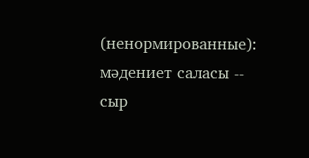(ненормированные):
мәдениет саласы -- сыр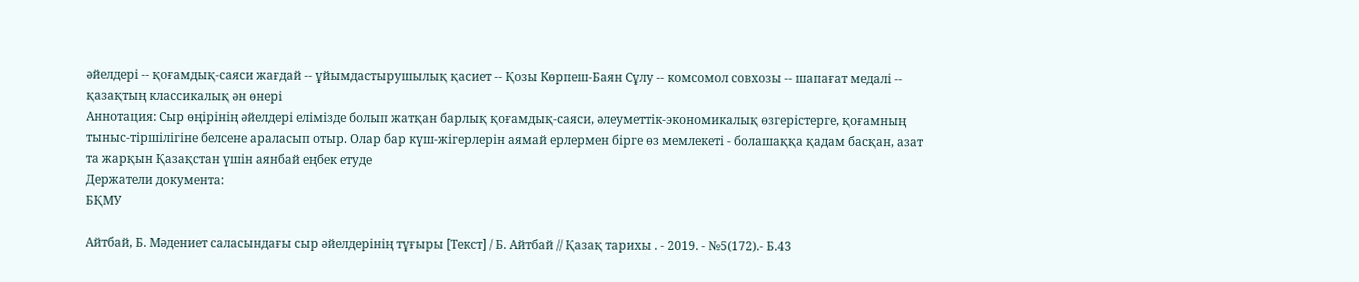әйелдері -- қоғамдық-саяси жағдай -- ұйымдастырушылық қасиет -- Қозы Көрпеш-Баян Сұлу -- комсомол совхозы -- шапағат медалі -- қазақтың классикалық ән өнері
Аннотация: Сыр өңірінің әйелдері елімізде болып жатқан барлық қоғамдық-саяси, әлеуметтік-экономикалық өзгерістерге, қоғамның тыныс-тіршілігіне белсене араласып отыр. Олар бар күш-жігерлерін аямай ерлермен бірге өз мемлекеті - болашаққа қадам басқан, азат та жарқын Қазақстан үшін аянбай еңбек етуде
Держатели документа:
БҚМУ

Айтбай, Б. Мәдениет саласындағы сыр әйелдерінің тұғыры [Текст] / Б. Айтбай // Қазақ тарихы . - 2019. - №5(172).- Б.43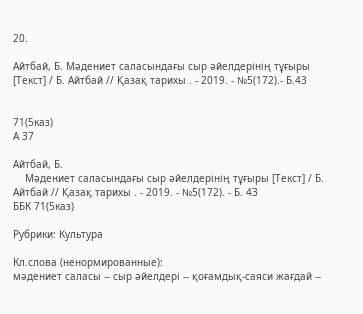20.

Айтбай, Б. Мәдениет саласындағы сыр әйелдерінің тұғыры [Текст] / Б. Айтбай // Қазақ тарихы . - 2019. - №5(172).- Б.43


71(5каз)
А 37

Айтбай, Б.
    Мәдениет саласындағы сыр әйелдерінің тұғыры [Текст] / Б. Айтбай // Қазақ тарихы . - 2019. - №5(172). - Б. 43
ББК 71(5каз)

Рубрики: Культура

Кл.слова (ненормированные):
мәдениет саласы -- сыр әйелдері -- қоғамдық-саяси жағдай --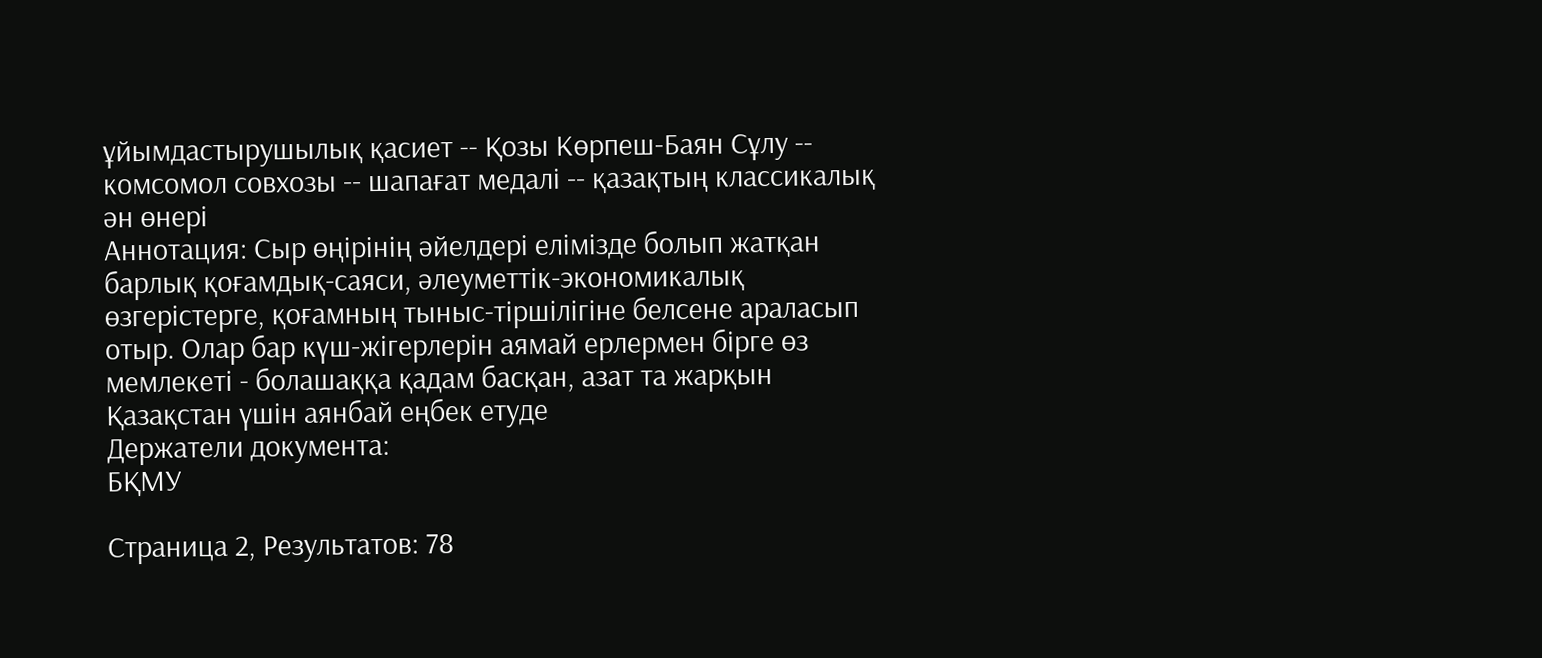ұйымдастырушылық қасиет -- Қозы Көрпеш-Баян Сұлу -- комсомол совхозы -- шапағат медалі -- қазақтың классикалық ән өнері
Аннотация: Сыр өңірінің әйелдері елімізде болып жатқан барлық қоғамдық-саяси, әлеуметтік-экономикалық өзгерістерге, қоғамның тыныс-тіршілігіне белсене араласып отыр. Олар бар күш-жігерлерін аямай ерлермен бірге өз мемлекеті - болашаққа қадам басқан, азат та жарқын Қазақстан үшін аянбай еңбек етуде
Держатели документа:
БҚМУ

Страница 2, Результатов: 78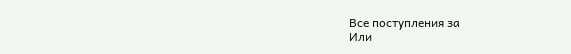Все поступления за
Или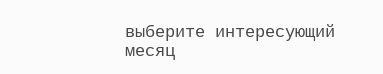выберите интересующий месяц